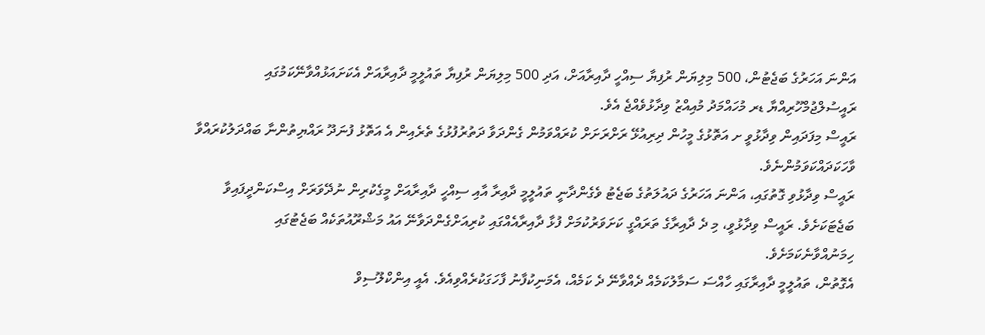އަންނަ އަހަރުގެ ބަޖެޓުން، 500 މިލިޔަން ރުފިޔާ ސިއްހީ ދާއިރާއަށް، އަދި 500 މިލިޔަން ރުފިޔާ ތައުލީމީ ދާއިރާއަށް އެކަށައަޅުއްވާނޭކަމުގައި ރައީސުލްޖުމްހޫރިއްޔާ ޑރ މުހައްމަދު މުއިއްޒު ވިދާޅުވެއްޖެ އެވެ.
ރައީސް މިފަދައިން ވިދާޅުވީ ށ އަތޮޅުގެ މީހުން ދިރިއުޅޭ ރަށްރަށަށް ކުރައްވަމުން ގެންދަވާ ދަތުރުފުޅުގެ ތެރެއިން އެ އަތޮޅު ފުނަދޫ ރައްޔިތުންނާ ބައްދަލުކުރައްވާ ވާހަކަދައްކަވަމުންނެވެ.
ރައީސް ވިދާޅުވި ގޮތުގައި، އަންނަ އަހަރުގެ ދައުލަތުގެ ބަޖެޓު ވެގެންދާނީ ތައުލީމީ ދާއިރާ އާއި ސިއްހީ ދާއިރާއަށް މީގެކުރިން ނުދޭވަރަށް އިސްކަންދީފައިވާ ބަޖެޓަކަށެވެ. ރައީސް ވިދާޅުވީ، މި ދެ ދާއިރާގެ ތަރައްގީ ކަށަވަރުކުމަށް ފުޅާ ދާއިރާއެއްގައި ކުރިއަށްގެންދަވާނޭ އައު މަޝްރޫއުތަކެއް ބަޖެޓުގައި ހިމަނުއްވާނެކަމަށެވެ.
އެގޮތުން، ތައުލީމީ ދާއިރާގައި ހާއްސަ ސަމާލުކަމެއް ދެއްވާނޭ ދެ ކަމެއް، އެމަނިކުފާނު ފާހަގަކުރެއްވިއެވެ. އެއީ އިންކްލޫސިވް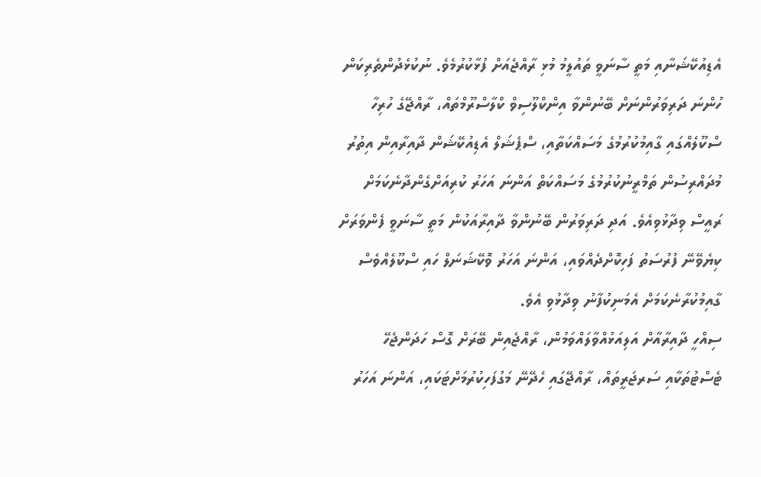އެޑިއުކޭޝަނާއި މަތީ ސާނަވީ ތައުލީމު މުޅި ރާއްޖެއަށް ފުޅާކުރުމެވެ. ނުކުޅެދުންތެރިކަން ހުންނަ ދަރިވަރުންނަށް ބޭނުންވާ އިންކްލޫސިވް ކްލާސްރޫމްތައް، ރާއްޖޭގެ ހުރިހާ ސްކޫލެއްގައި ގާއިމުކުރުމުގެ މަސައްކަތާއި، ސްޕެޝަލް އެޑިއުކޭޝަން ދާއިރާއިން އިތުރު މުދައްރިސުން ތަމްރީނުކުރުމުގެ މަސައްކަތް އަންނަ އަހަރު ކުރިއަށްގެންދާނެކަމަށް ރައީސް ވިދާޅުވިއެވެ. އަދި ދަރިވަރުން ބޭނުންވާ ދާއިރާއަކުން މަތީ ސާނަވީ ފެންވަރަށް ކިޔެވޭނޭ ފުރުސަތު ފަހިކޮށްދެއްވައި، އަންނަ އަހަރު ވޮކޭޝަނަލް ހައި ސްކޫލެއްވެސް ގާއިމުކުރާނެކަމަށް އެމަނިކުފާނު ވިދާޅުވި އެވެ.
ސިއްހީ ދާއިރާއާށް އަލިއަޅުއްވާލައްވަމުން، ރާއްޖެއިން ބޭރަށް ގޮސް ހަދަންޖެހޭ ޓެސްޓުތަކާއި ސަރޖަރީތައް، ރާއްޖޭގައި ހެދޭނޭ މަގުފަހިކުރުމަށްޓަކައި، އަންނަ އަހަރު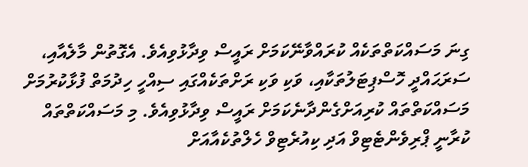ގިނަ މަސައްކަތްތަކެއް ކުރައްވާނޭކަމަށް ރައީސް ވިދާޅުވިއެވެ. އެގޮތުން މާލެއާއި، ސަރަޙައްދީ ހޮސްޕިޓަލުތަކާއި، ވަކި ވަކި ރަށްތަކެއްގައި ސިއްހީ ހިދުމަތް ފުޅާކުރުމަށް މަސައްކަތްތައް ކުރިއަށްގެންދާނެކަމަށް ރައީސް ވިދާޅުވިއެވެ. މި މަސައްކަތްތައް ކުރާނީ ޕްރިވެންޓެޓިވް އަދި ކިއުރެޓިވް ހެލްތުކެއާއަށް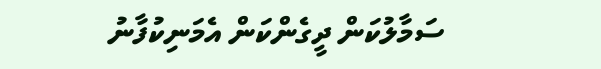ސަމާލުކަން ދީގެންކަން އެމަނިކުފާނު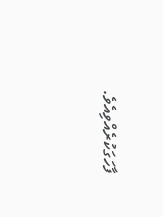ފާހަގަކުރެއްވިއެވެ.